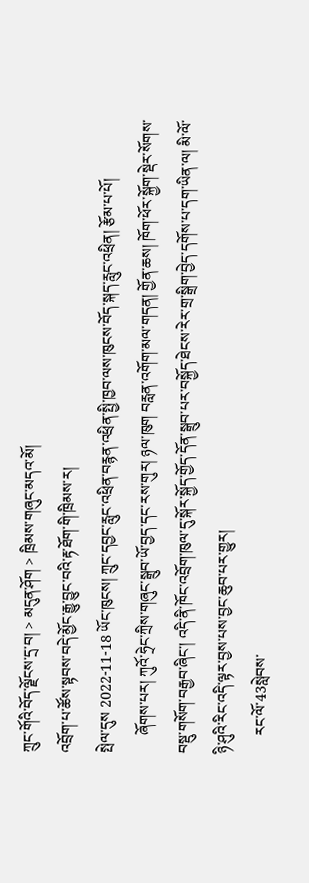ཀྲུང་གོའི་བོད་ལྗོངས་དྲ་བ། > མདུན་ཤོག > ཁྲིམས་གཞུང་མདའ་མོ།
འབྲོག་པ་ཚོས་སྟབས་བདེ་མྱོང་རྒྱུ་བྱུང་བའི་རྟ་ཐོག་གི་ཁྲིམས་ར།
སྤེལ་དུས 2022-11-18 ཡོང་ཁུངས། ཀྲུང་དབྱང་རླུང་འཕྲིན་བརྙན་འཕྲིན་སྤྱི་ཁྱབ་ལས་ཁུངས་བོད་སྐད་རླུང་འཕྲིན། རྩོམ་པ་པོ།
     ཞོགས་པར། ཀུའོ་ཧྲེང་ཀྲིས་གཞུང་སྒྲུབ་ཡོ་བྱད་དང་རས་གུར། ཉལ་ཁུག བརླན་འགོག་མལ་གདན། གྱོན་ཆས། ཁོག་ཕོར་སྐྱོག་སྡེར་སོགས་བསྡུ་གསོག་བརྒྱབ་ཞིང་། འདི་ནི་ཁོང་འབྲོག་ཁུལ་དུ་སྐོར་སྐྱོད་གྱོད་དོན་སྒྲུབ་པར་བསྐྱོད་ཐེངས་རེར་གྲ་སྒྲིག་བྱེད་དགོས་པ་དག་ཡིན་ལ། མི་ལོ་ཉི་ཤུའི་རིང་འདི་ལྟར་བྱས་པས་བྱང་ཆུབ་པར་གྱུར།
     རང་ལོ་43སླེབས་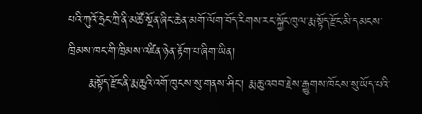པའི་ཀུའོ་ཧྲེང་ཀྲི་ནི་མཚོ་སྔོན་ཞིང་ཆེན་མགོ་ལོག་བོད་རིགས་རང་སྐྱོང་ཁུལ་རྨ་སྟོད་རྫོང་མི་དམངས་ཁྲིམས་ཁང་གི་ཁྲིམས་འཛིན་ཉེན་རྟོག་པ་ཞིག་ཡིན།
     རྨ་སྟོད་རྫོང་ནི་རྨ་ཆུའི་འགོ་ཁུངས་སུ་གནས་ཤིང་། རྨ་ཆུ་འབབ་རྗེས་རྒྱུགས་ཁོངས་སུ་ཡོད་པའི་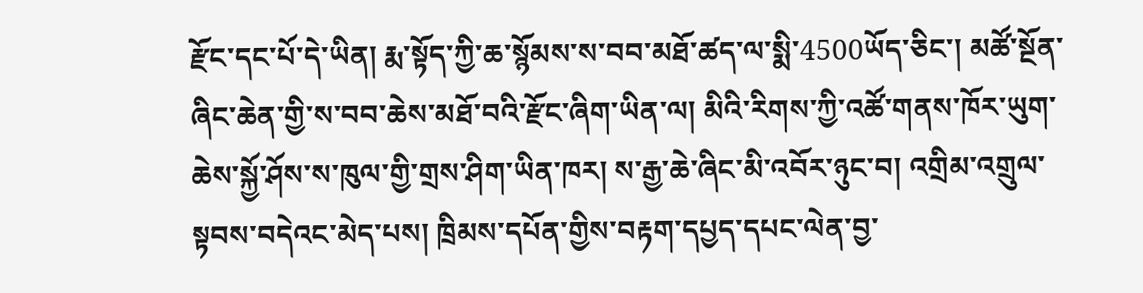རྫོང་དང་པོ་དེ་ཡིན། རྨ་སྟོད་ཀྱི་ཆ་སྙོམས་ས་བབ་མཐོ་ཚད་ལ་སྨི་4500ཡོད་ཅིང་། མཚོ་སྔོན་ཞིང་ཆེན་གྱི་ས་བབ་ཆེས་མཐོ་བའི་རྫོང་ཞིག་ཡིན་ལ། མིའི་རིགས་ཀྱི་འཚོ་གནས་ཁོར་ཡུག་ཆེས་སྐྱོ་ཤོས་ས་ཁུལ་གྱི་གྲས་ཤིག་ཡིན་ཁར། ས་རྒྱ་ཆེ་ཞིང་མི་འབོར་ཉུང་བ། འགྲིམ་འགྲུལ་སྟབས་བདེའང་མེད་པས། ཁྲིམས་དཔོན་གྱིས་བརྟག་དཔྱད་དཔང་ལེན་བྱ་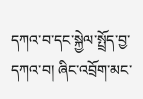དཀའ་བ་དང་སྐྱེལ་སྤྲོད་བྱ་དཀའ་བ། ཞིང་འབྲོག་མང་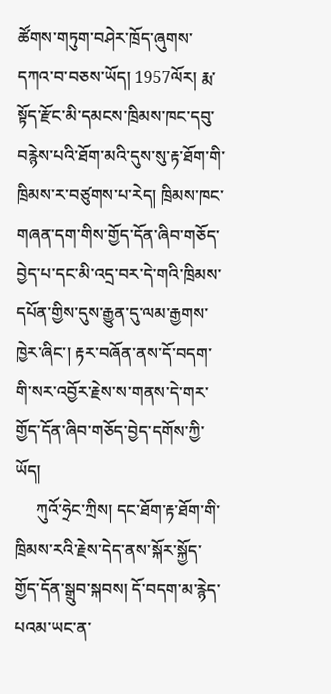ཚོགས་གཏུག་བཤེར་ཁྲོད་ཞུགས་དཀའ་བ་བཅས་ཡོད། 1957ལོར། རྨ་སྟོད་རྫོང་མི་དམངས་ཁྲིམས་ཁང་དབུ་བརྙེས་པའི་ཐོག་མའི་དུས་སུ་རྟ་ཐོག་གི་ཁྲིམས་ར་བཙུགས་པ་རེད། ཁྲིམས་ཁང་གཞན་དག་གིས་གྱོད་དོན་ཞིབ་གཅོད་བྱེད་པ་དང་མི་འདྲ་བར་དེ་གའི་ཁྲིམས་དཔོན་གྱིས་དུས་རྒྱུན་དུ་ལམ་རྒྱགས་ཁྱེར་ཞིང་། རྟར་བཞོན་ནས་དོ་བདག་གི་སར་འབྱོར་རྗེས་ས་གནས་དེ་གར་གྱོད་དོན་ཞིབ་གཅོད་བྱེད་དགོས་ཀྱི་ཡོད།
     ཀུའོ་ཧྲེང་ཀྲིས། དང་ཐོག་རྟ་ཐོག་གི་ཁྲིམས་རའི་རྗེས་དེད་ནས་སྐོར་སྐྱོད་གྱོད་དོན་སྒྲུབ་སྐབས། དོ་བདག་མ་རྙེད་པའམ་ཡང་ན་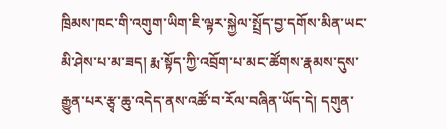ཁྲིམས་ཁང་གི་འགུག་ཡིག་ཇི་ལྟར་སྐྱེལ་སྤྲོད་བྱ་དགོས་མིན་ཡང་མི་ཤེས་པ་མ་ཟད། རྨ་སྟོད་ཀྱི་འབྲོག་པ་མང་ཚོགས་རྣམས་དུས་རྒྱུན་པར་རྩྭ་ཆུ་འདེད་ནས་འཚོ་བ་རོལ་བཞིན་ཡོད་དེ། དགུན་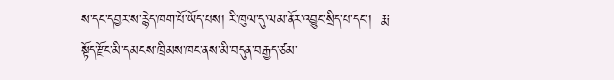ས་དང་དབྱར་ས་རྙེད་ཁག་པོ་ཡོད་པས། རི་ཁུལ་དུ་ལམ་ནོར་འབྱུང་སྲིད་པ་དང་།  རྨ་སྟོད་རྫོང་མི་དམངས་ཁྲིམས་ཁང་ནས་མི་བདུན་བརྒྱད་ཙམ་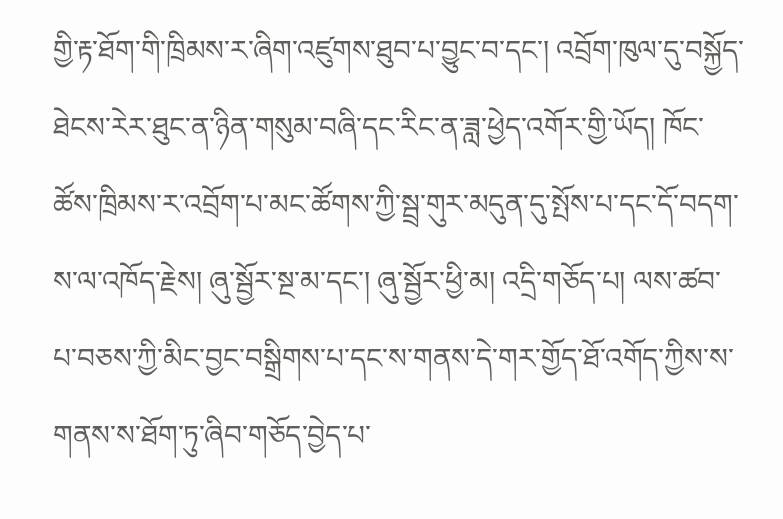གྱི་རྟ་ཐོག་གི་ཁྲིམས་ར་ཞིག་འཛུགས་ཐུབ་པ་བྱུང་བ་དང་། འབྲོག་ཁུལ་དུ་བསྐྱོད་ཐེངས་རེར་ཐུང་ན་ཉིན་གསུམ་བཞི་དང་རིང་ན་ཟླ་ཕྱེད་འགོར་གྱི་ཡོད། ཁོང་ཚོས་ཁྲིམས་ར་འབྲོག་པ་མང་ཚོགས་ཀྱི་སྦྲ་གུར་མདུན་དུ་སྤོས་པ་དང་དོ་བདག་ས་ལ་འཁོད་རྗེས། ཞུ་སྦྱོར་སྔ་མ་དང་། ཞུ་སྦྱོར་ཕྱི་མ། འདྲི་གཅོད་པ། ལས་ཚབ་པ་བཅས་ཀྱི་མིང་བྱང་བསྒྲིགས་པ་དང་ས་གནས་དེ་གར་གྱོད་ཐོ་འགོད་ཀྱིས་ས་གནས་ས་ཐོག་ཏུ་ཞིབ་གཅོད་བྱེད་པ་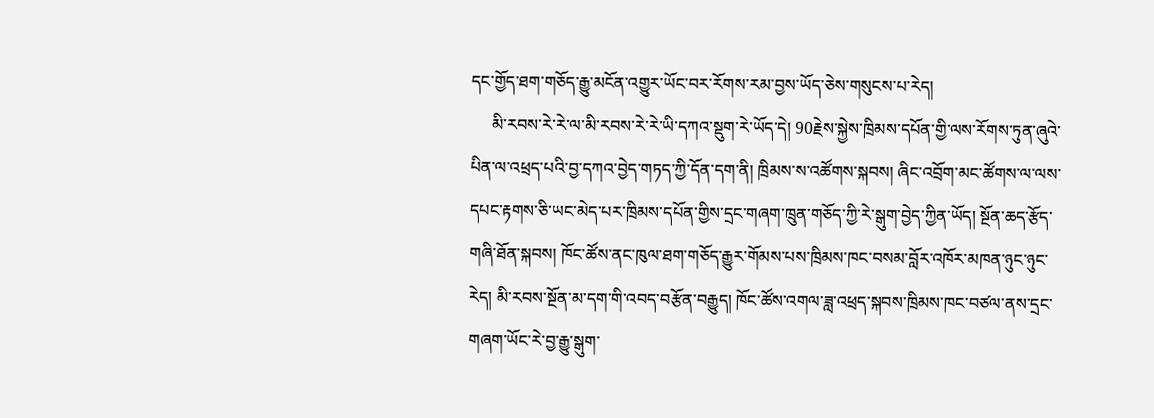དང་གྱོད་ཐག་གཅོད་རྒྱུ་མངོན་འགྱུར་ཡོང་བར་རོགས་རམ་བྱས་ཡོད་ཅེས་གསུངས་པ་རེད།
     མི་རབས་རེ་རེ་ལ་མི་རབས་རེ་རེ་ཡི་དཀའ་སྡུག་རེ་ཡོད་དེ། 90རྗེས་སྐྱེས་ཁྲིམས་དཔོན་གྱི་ལས་རོགས་ཏུན་ཞུའེ་པིན་ལ་འཕྲད་པའི་བྱ་དཀའ་བྱེད་གཏད་ཀྱི་དོན་དག་ནི། ཁྲིམས་ས་འཚོགས་སྐབས། ཞིང་འབྲོག་མང་ཚོགས་ལ་ལས་དཔང་རྟགས་ཅི་ཡང་མེད་པར་ཁྲིམས་དཔོན་གྱིས་དྲང་གཞག་ཁྲུན་གཅོད་ཀྱི་རེ་སྒུག་བྱེད་ཀྱིན་ཡོད། སྔོན་ཆད་རྩོད་གཞི་ཐོན་སྐབས། ཁོང་ཚོས་ནང་ཁུལ་ཐག་གཅོད་རྒྱུར་གོམས་པས་ཁྲིམས་ཁང་བསམ་བློར་འཁོར་མཁན་ཉུང་ཉུང་རེད། མི་རབས་སྔོན་མ་དག་གི་འབད་བརྩོན་བརྒྱུད། ཁོང་ཚོས་འགལ་ཟླ་འཕྲད་སྐབས་ཁྲིམས་ཁང་བཙལ་ནས་དྲང་གཞག་ཡོང་རེ་བྱ་རྒྱུ་སྒུག་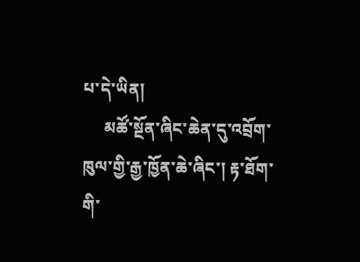པ་དེ་ཡིན།
     མཚོ་སྔོན་ཞིང་ཆེན་དུ་འབྲོག་ཁུལ་གྱི་རྒྱ་ཁྱོན་ཆེ་ཞིང་། རྟ་ཐོག་གི་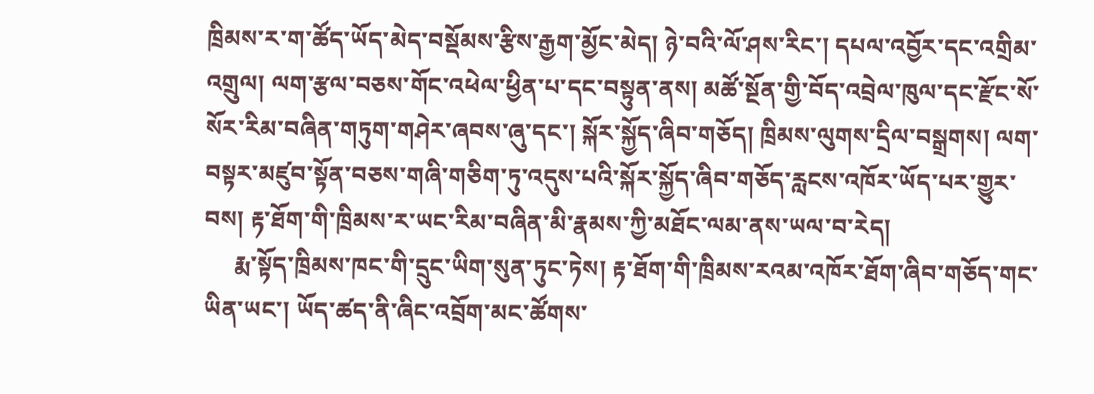ཁྲིམས་ར་ག་ཚོད་ཡོད་མེད་བསྡོམས་རྩིས་རྒྱག་མྱོང་མེད། ཉེ་བའི་ལོ་ཤས་རིང་། དཔལ་འབྱོར་དང་འགྲིམ་འགྲུལ། ལག་རྩལ་བཅས་གོང་འཕེལ་ཕྱིན་པ་དང་བསྟུན་ནས། མཚོ་སྔོན་གྱི་བོད་འབྲེལ་ཁུལ་དང་རྫོང་སོ་སོར་རིམ་བཞིན་གཏུག་གཤེར་ཞབས་ཞུ་དང་། སྐོར་སྐྱོད་ཞིབ་གཅོད། ཁྲིམས་ལུགས་དྲིལ་བསྒྲགས། ལག་བསྟར་མཛུབ་སྟོན་བཅས་གཞི་གཅིག་ཏུ་འདུས་པའི་སྐོར་སྐྱོད་ཞིབ་གཅོད་རླངས་འཁོར་ཡོད་པར་གྱུར་བས། རྟ་ཐོག་གི་ཁྲིམས་ར་ཡང་རིམ་བཞིན་མི་རྣམས་ཀྱི་མཐོང་ལམ་ནས་ཡལ་བ་རེད།
     རྨ་སྟོད་ཁྲིམས་ཁང་གི་དྲུང་ཡིག་སུན་ཏུང་ཏེས། རྟ་ཐོག་གི་ཁྲིམས་རའམ་འཁོར་ཐོག་ཞིབ་གཅོད་གང་ཡིན་ཡང་། ཡོད་ཚད་ནི་ཞིང་འབྲོག་མང་ཚོགས་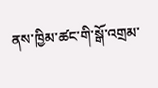ནས་ཁྱིམ་ཚང་གི་སྒོ་འགྲམ་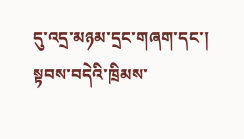དུ་འདྲ་མཉམ་དྲང་གཞག་དང་། སྟབས་བདེའི་ཁྲིམས་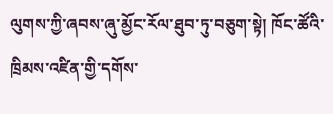ལུགས་ཀྱི་ཞབས་ཞུ་མྱོང་རོལ་ཐུབ་ཏུ་བཅུག་སྟེ། ཁོང་ཚོའི་ཁྲིམས་འཛིན་གྱི་དགོས་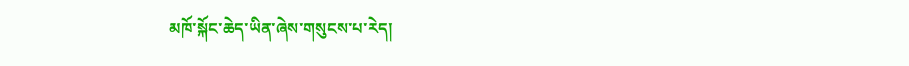མཁོ་སྐོང་ཆེད་ཡིན་ཞེས་གསུངས་པ་རེད།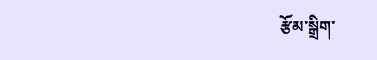རྩོམ་སྒྲིག་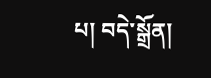པ། བདེ་སྒྲོན།